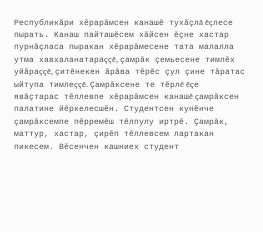Республикăри хĕрарăмсен канашĕ тухăçлă ĕçлесе пырать. Канаш пайташĕсем хăйсен ĕçне хастар пурнăçласа пыракан хĕрарăмесене тата малалла утма хавхаланатараççĕ, çамрăк çемьесене тимлĕх уйăраççĕ, çитĕнекен ăрăва тĕрĕс çул çине тăратас ыйтупа тимлеççĕ. Çамрăксене те тĕрлĕ ĕçе явăçтарас тĕллевпе хĕрарăмсен канашĕ çамрăксен палатине йĕркелесшĕн. Студентсен кунĕнче çамрăксемпе пĕрремĕш тĕлпулу иртрĕ. Çамрăк, маттур, хастар, çирĕп тĕллевсем лартакан пикесем. Вĕсенчен кашниех студент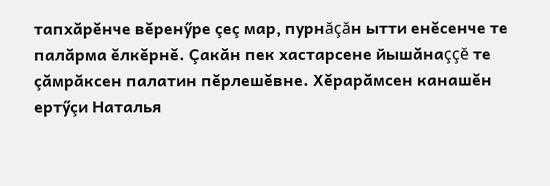тапхăрĕнче вĕренӳре çеç мар, пурнăçăн ытти енĕсенче те палăрма ĕлкĕрнĕ. Çакăн пек хастарсене йышăнаççĕ те çăмрăксен палатин пĕрлешĕвне. Хĕрарăмсен канашĕн ертӳçи Наталья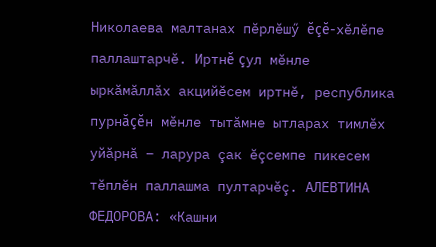Николаева малтанах пĕрлĕшӳ ĕçĕ-хĕлĕпе паллаштарчĕ. Иртнĕ çул мĕнле ыркăмăллăх акцийĕсем иртнĕ, республика пурнăçĕн мĕнле тытăмне ытларах тимлĕх уйăрнă – ларура çак ĕçсемпе пикесем тĕплĕн паллашма пултарчĕç. АЛЕВТИНА ФЕДОРОВА: «Кашни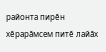районта пирĕн хĕрарăмсем питĕ лайăх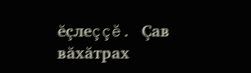ĕçлеççĕ. Çав вăхăтрах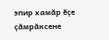эпир хамăр ĕçе çăмрăксене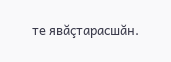те явăçтарасшăн.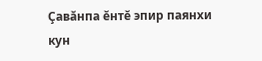Çавăнпа ĕнтĕ эпир паянхи кун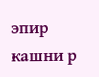эпир кашни р